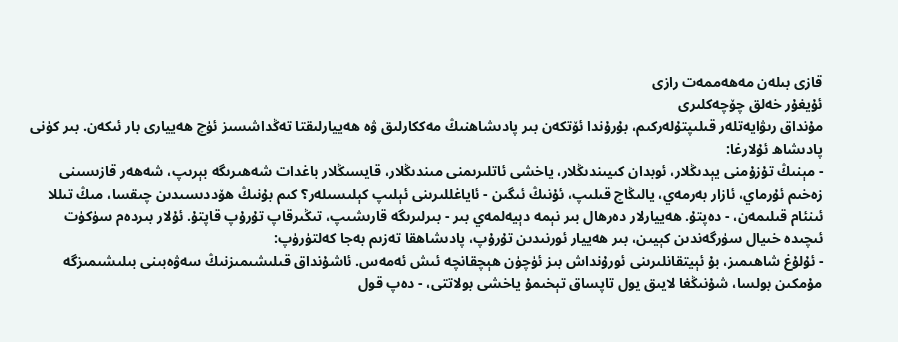قازى بىلەن مەھەممەت رازى
ئۇيغۇر خەلق چۆچەكلىرى
مۇنداق رىۋايەتلەر قىلىپتۇلەركىم، بۇرۇندا ئۆتكەن بىر پادىشاھنىڭ مەككارلىق ۋە ھەييارلىقتا تەڭداشسىز ئۈچ ھەييارى بار ئىكەن. بىر كۈنى پادىشاھ ئۇلارغا:
- مېنىڭ تۇزۇمنى يېدىڭلار، ئوبدان كىيىندىڭلار، ياخشى ئاتلىرىمنى مىندىڭلار، قايسىڭلار باغدات شەھىرىگە بېرىپ، شەھەر قازىسىنى زەخىم ئۇرماي، ئازار بەرمەي، يالىڭاچ قىلىپ، ئۇنىڭ ئىگىن - ئاياغللىرىنى ئېلىپ كېلىسىلەر؟ كىم بۇنىڭ ھۆددىسىدىن چىقسا، مىڭ تىللا ئىنئام قىلىمەن، - دەپتۇ. ھەييارلار دەرھال بىر نېمە دېيەلمەي بىر - بىرلىرىگە قارىشىپ، تىڭىرقاپ تۇرۇپ قاپتۇ. ئۇلار بىردەم سۈكۈت ئىچىدە خىيال سۈرگەندىن كېيىن، بىر ھەييار ئورنىدىن تۇرۇپ، پادىشاھقا تەزىم بەجا كەلتۈرۈپ:
- ئۇلۇغ شاھىمىز، بۇ ئېيتقانلىرىنى ئورۇنداش بىز ئۈچۈن ھېچقانچە ئىش ئەمەس. ئاشۇنداق قىلىشىمىزنىڭ سەۋەبىنى بىلىشىمىزگە مۇمكىن بولسا، شۇنىڭغا لايىق يول تاپساق تېخىمۇ ياخشى بولاتتى، - دەپ قول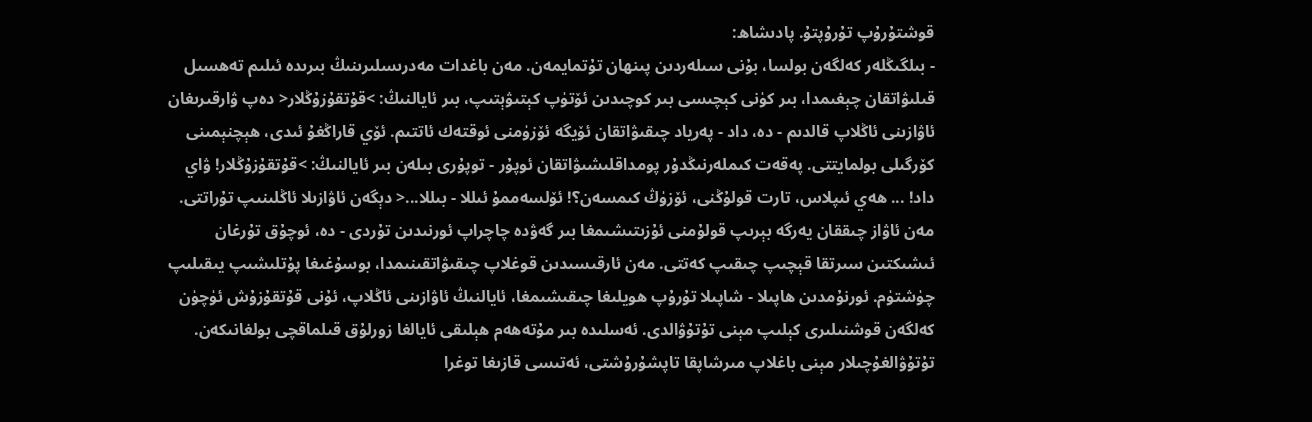قوشتۇرۇپ تۇرۇپتۇ. پادىشاھ:
- بىلگىڭلەر كەلگەن بولسا، بۇنى سىلەردىن پىنھان تۇتمايمەن. مەن باغدات مەدرىسلىرىنىڭ بىرىدە ئىلىم تەھسىل قىلىۋاتقان چېغىمدا، بىر كۈنى كېچىسى بىر كوچىدىن ئۆتۈپ كېتىۋېتىپ، بىر ئايالنىڭ: >قۇتقۇزۇڭلار< دەپ ۋارقىرىغان ئاۋازىنى ئاڭلاپ قالدىم - دە، داد - پەرياد چىقىۋاتقان ئۆيگە ئۆزۈمنى ئوقتەك ئاتتىم. ئۆي قاراڭغۇ ئىدى، ھېچنېمىنى كۆرگىلى بولمايتتى. پەقەت كىملەرنىڭدۇر پومداقلىشىۋاتقان ئوپۇر - توپۇرى بىلەن بىر ئايالنىڭ: >قۇتقۇزۇڭلار! ۋاي داد! ... ھەي ئىپلاس، تارت قولۇڭنى، ئۆزۈڭ كىمسەن؟! ئۆلسەممۇ ئىللا - بىللا...< دېگەن ئاۋازىلا ئاڭلىنىپ تۇراتتى. مەن ئاۋاز چىققان يەرگە بېرىپ قولۇمنى ئۇزىتىشىمغا بىر گەۋدە چاچراپ ئورنىدىن تۇردى - دە، ئوچۇق تۇرغان ئىشىكتىن سىرتقا قېچىپ چىقىپ كەتتى. مەن ئارقىسىدىن قوغلاپ چىقىۋاتقىنىمدا، بوسۇغىغا پۇتلىشىپ يىقىلىپ چۈشتۈم. ئورنۇمدىن ھاپىلا - شاپىلا تۇرۇپ ھويلىغا چىقىشىمغا، ئايالنىڭ ئاۋازىنى ئاڭلاپ، ئۇنى قۇتقۇزۇش ئۈچۈن كەلگەن قوشنىلىرى كېلىپ مېنى تۇتۇۋالدى. ئەسلىدە بىر مۇتەھەم ھېلىقى ئايالغا زورلۇق قىلماقچى بولغانىكەن. تۇتۇۋالغۇچىلار مېنى باغلاپ مىرشاپقا تاپشۇرۇشتى، ئەتىسى قازىغا توغرا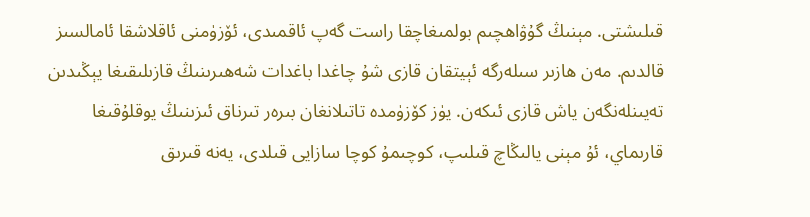قىلىشتى. مېنىڭ گۇۋاھچىم بولمىغاچقا راست گەپ ئاقمىدى، ئۆزۈمنى ئاقلاشقا ئامالسىز قالدىم. مەن ھازىر سىلەرگە ئېيتقان قازى شۇ چاغدا باغدات شەھىرىنىڭ قازىلىقىغا يېڭىدىن تەيىنلەنگەن ياش قازى ئىكەن. يۈز كۆزۈمدە تاتىلانغان بىرەر تىرناق ئىزىنىڭ يوقلۇقىغا قارىماي، ئۇ مېنى يالىڭاچ قىلىپ، كوچىمۇ كوچا سازايى قىلدى، يەنە قىرىق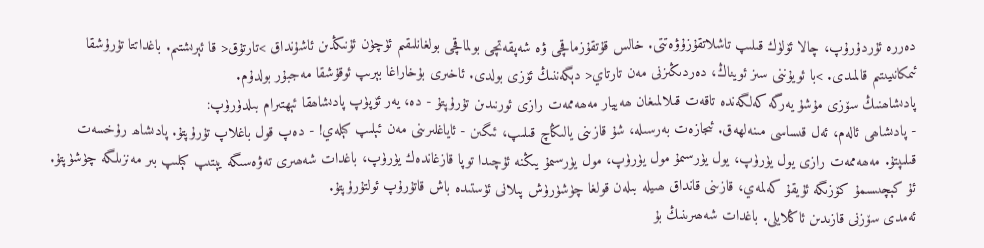دەررە ئۇردۇرۇپ، چالا ئۆلۈك قىلىپ تاشلاتقۇزۇۋەتتى. خالس قۇتقۇزماقچى ۋە شەپقەتچى بولماقچى بولغانلىقىم ئۈچۈن ئۇنىڭدىن ئاشۇنداق >تارتۇق< قا ئېرىشتىم. باغداتتا تۇرۇشقا ئىمكانىيىتىم قالمىدى. >با ئويۇننى سىز ئويناڭ، دەردىڭىزنى مەن تارتاي< دېگەننىڭ ئۆزى بولدى. ئاخىرى بۇخاراغا بېرىپ ئوقۇشقا مەجبۇر بولدۇم.
پادىشاھنىڭ سۆزى مۇشۇ يەرگە كەلگەندە تاقەت قىلالمىغان ھەييار مەھەممەت رازى ئورنىدىن تۇرۇپتۇ - دە، يەر ئۆپۈپ پادىشاھقا ئېھتىرام بىلدۈرۈپ:
- پادىشاھى ئالەم، ئەل قىساسى مىنەلھەق. ئىجازەت بەرسىلە، شۇ قازىنى يالىڭاچ قىلىپ، ئىگىن - ئاياغلىرىنى مەن ئېلىپ كېلەي! - دەپ قول باغلاپ تۇرۇپتۇ. پادىشاھ رۇخسەت قىلىپتۇ. مەھەممەت رازى يول يۈرۈپ، يول يۈرسىمۇ مول يۈرۈپ، مول يۈرسىمۇ يىڭنە ئۇچىدا توپا قازغاندەك يۈرۈپ، باغدات شەھىرى تەۋەسىگە يېتىپ كېلىپ بىر مەنزىلگە چۈشۈپتۇ. ئۇ كېچىسىمۇ كۆزىگە ئۇيقۇ كەلمەي، قازىنى قانداق ھىيلە بىلەن قولغا چۈشۈرۈش پىلانى ئۈستىدە باش قاتۇرۇپ ئولتۇرۇپتۇ.
ئەمدى سۆزنى قازىدىن ئاڭلايلى. باغدات شەھىرىنىڭ بۇ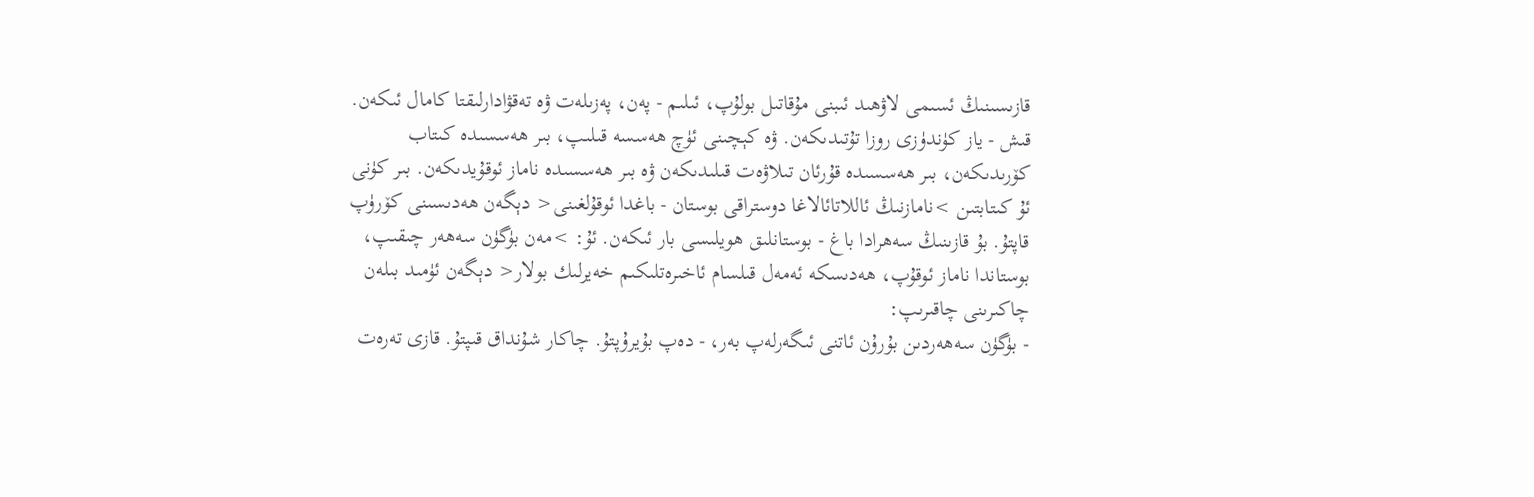قازىسىنىڭ ئسىمى لاۋھىد ئىبنى مۇقاتىل بولۇپ، ئىلىم - پەن، پەزىلەت ۋە تەقۋادارلىقتا كامال ئىكەن. قىش - ياز كۈندۈزى روزا تۇتىدىكەن. ۋە كېچىنى ئۈچ ھەسسە قىلىپ، بىر ھەسسىدە كىتاب كۆرىدىكەن، بىر ھەسسىدە قۇرئان تىلاۋەت قىلىدىكەن ۋە بىر ھەسسىدە ناماز ئوقۇيدىكەن. بىر كۈنى ئۇ كىتابتىن >نامازنىڭ ئاللاتائالاغا دوستراقى بوستان - باغدا ئوقۇلغىنى< دېگەن ھەدىسىنى كۆرۈپ قاپتۇ. بۇ قازىنىڭ سەھرادا باغ - بوستانلىق ھويلىسى بار ئىكەن. ئۇ: >مەن بۈگۈن سەھەر چىقىپ، بوستاندا ناماز ئوقۇپ، ھەدىسكە ئەمەل قىلسام ئاخىرەتلىكىم خەيرلىك بولار< دېگەن ئۈمىد بىلەن چاكىرىنى چاقىرىپ:
- بۈگۈن سەھەردىن بۇرۇن ئاتنى ئىگەرلەپ بەر، - دەپ بۇيرۇپتۇ. چاكار شۇنداق قىپتۇ. قازى تەرەت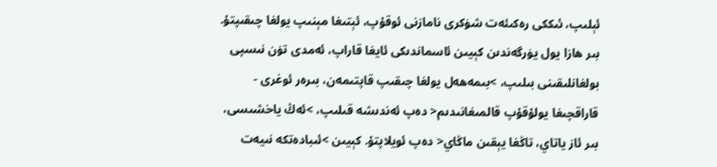ئېلىپ، ئىككى رەكىئەت شۈكرى نامازنى ئوقۇپ، ئېتىغا مېنىپ يولغا چىقىپتۇ. بىر ھازا يول يۈرگەندىن كېيىن ئاسماندىكى ئايغا قاراپ، ئەمدى تۈن نىسپى بولغانلىقىنى بىلىپ، >بىمەھەل يولغا چىقىپ قاپتىمەن، بىرەر ئوغرى - قاراقچىغا يولۇقۇپ قالمىغانىدىم< دەپ ئەندىشە قىلىپ، >ئەڭ ياخشىسى، بىر ئاز ياتاي، تاڭغا يېقىن ماڭاي< دەپ ئويلاپتۇ. كېيىن >ئىبادەتكە نىيەت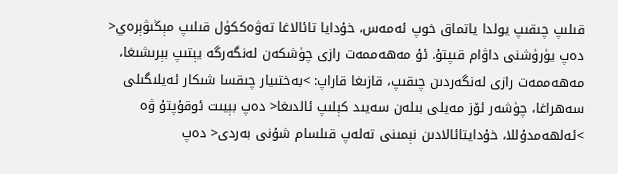قىلىپ چىقىپ يولدا ياتماق خوپ ئەمەس، خۇدايا تائالاغا تەۋەككۈل قىلىپ مېڭىۋېرەي< دەپ يۈرۈشنى داۋام قىپتۇ. ئۇ مەھەممەت رازى چۈشكەن لەنگەرگە يېتىپ بېرىشىغا، مەھەممەت رازى لەنگەردىن چىقىپ، قازىغا قاراپ: >بەختىيار چىقسا شىكار ئەيلىگىلى سەھراغا، چۈشەر ئۆز مەيلى بىلەن سەيىد كېلىپ ئالدىغا< دەپ بېيىت ئوقۇپتۇ ۋە >ئەلھەمدۇللا، خۇدايتائالادىن نېمىنى تەلەپ قىلسام شۇنى بەردى< دەپ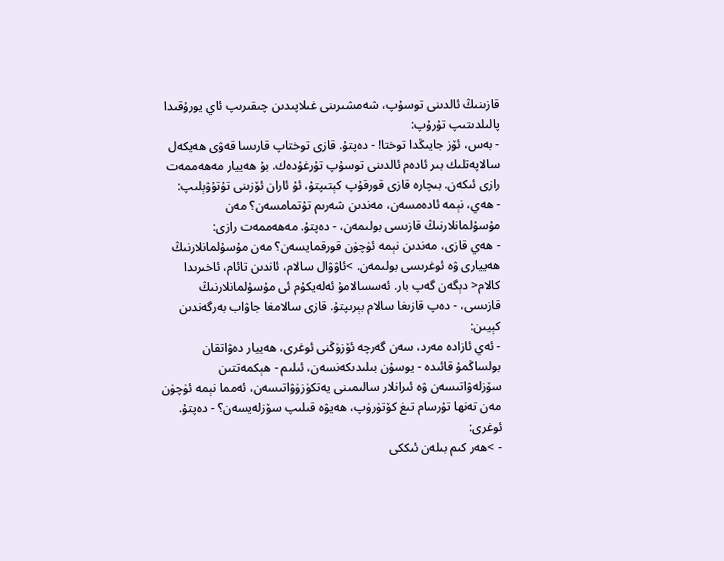قازىنىڭ ئالدىنى توسۇپ، شەمشىرىنى غىلاپىدىن چىقىرىپ ئاي يورۇقىدا پالىلدىتىپ تۇرۇپ:
- بەس، ئۆز جايىڭدا توختا! - دەپتۇ. قازى توختاپ قارىسا قەۋى ھەيكەل سالاپەتلىك بىر ئادەم ئالدىنى توسۇپ تۇرغۇدەك. بۇ ھەييار مەھەممەت رازى ئىكەن. بىچارە قازى قورقۇپ كېتىپتۇ، ئۇ ئاران ئۆزىنى تۇتۇۋېلىپ:
- ھەي، نېمە ئادەمسەن، مەندىن شەرىم تۇتمامسەن؟ مەن مۇسۇلمانلارنىڭ قازىسى بولىمەن، - دەپتۇ. مەھەممەت رازى:
- ھەي قازى، مەندىن نېمە ئۈچۈن قورقمايسەن؟ مەن مۇسۇلمانلارنىڭ ھەييارى ۋە ئوغرىسى بولىمەن. >ئاۋۋال سالام، ئاندىن تائام، ئاخىرىدا كالام< دېگەن گەپ بار. ئەسسالامۇ ئەلەيكۇم ئى مۇسۇلمانلارنىڭ قازىسى، - دەپ قازىغا سالام بېرىپتۇ. قازى سالامغا جاۋاب بەرگەندىن كېيىن:
- ئەي ئازادە مەرد، سەن گەرچە ئۆزۈڭنى ئوغرى، ھەييار دەۋاتقان بولساڭمۇ قائىدە - يوسۇن بىلىدىكەنسەن، ئىلىم - ھېكمەتتىن سۆزلەۋاتىسەن ۋە ئىرانلار سالىمىنى يەتكۈزۈۋاتىسەن، ئەمما نېمە ئۈچۈن مەن تەنھا تۇرسام تىغ كۆتۈرۈپ، ھەيۋە قىلىپ سۆزلەيسەن؟ - دەپتۇ. ئوغرى:
- >ھەر كىم بىلەن ئىككى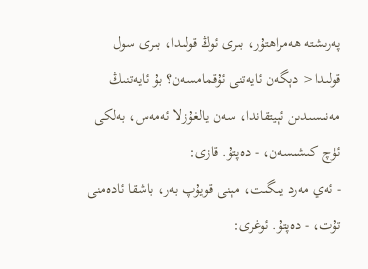پەرىشتە ھەمراھتۇر، بىرى ئوڭ قولىدا، بىرى سول قولىدا< دېگەن ئايەتنى ئۇقمامسەن؟ بۇ ئايەتنىڭ مەنىسىدىن ئېيتقاندا، سەن يالغۇزلا ئەمەس، بەلكى ئۈچ كىشىسەن، - دەپتۇ. قازى:
- ئەي مەرد يىگىت، مېنى قويۇپ بەر، باشقا ئادەمنى تۇت، - دەپتۇ. ئوغرى: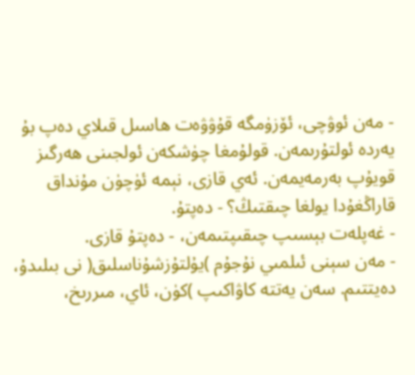- مەن ئوۋچى، ئۆزۈمگە قۇۋۋەت ھاسىل قىلاي دەپ بۇ يەردە ئولتۇرىمەن. قولۇمغا چۈشكەن ئولجىنى ھەرگىز قويۇپ بەرمەيمەن. ئەي قازى، نېمە ئۈچۈن مۇنداق قاراڭغۇدا يولغا چىقتىڭ؟ - دەپتۇ.
- غەپلەت بېسىپ چىقىپتىمەن، - دەپتۇ قازى.
- مەن سېنى ئىلمىي نۇجۇم )يۇلتۇزشۇناسلىق( نى بىلىدۇ، دەيتتىم. سەن يەتتە كاۋاكىپ )كۈن، ئاي، مىررىخ،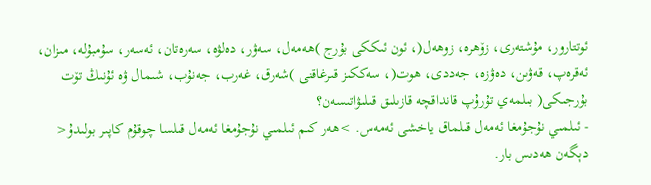ئوتتارور، مۇشتەرى، زۆھرە، زوھەل(، ئون ئىككى بۇرج )ھەمەل، سەۋر، دەلۋە، سەرەتان، ئەسەر، سۇمبۇلە، مىزان، ئەقرەپ، قەۋىن، دەۋزە، جەددى، ھوت(، سەككىز قىرغاقنى )شەرق، غەرب، جەنۇب، شىمال ۋە ئۇنىڭ تۆت بۇرجىكى( بىلمەي تۇرۇپ قانداقچە قازىلىق قىلىۋاتىسەن؟
- ئىلمىي نۇجۇمغا ئەمەل قىلماق ياخشى ئەمەس. >ھەر كىم ئىلمىي نۇجۇمغا ئەمەل قىلسا چوقۇم كاپىر بولىدۇ< دېگەن ھەدىس بار.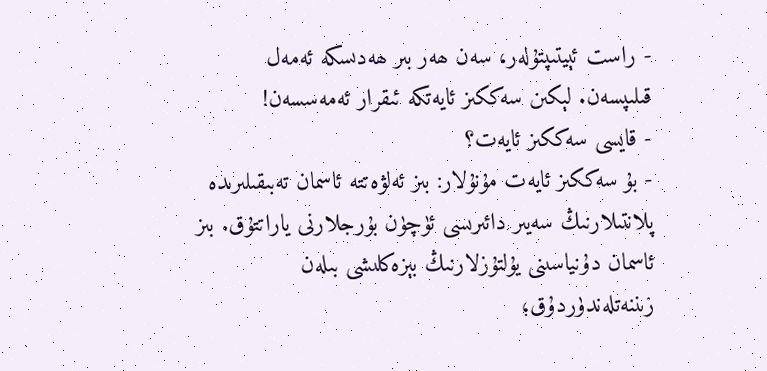- راست ئېيتىپتۇلەر، سەن ھەر بىر ھەدىسكە ئەمەل قىلىپسەن. لېكىن سەككىز ئايەتكە ئىقرار ئەمەسسەن!
- قايسى سەككىز ئايەت؟
- بۇ سەككىز ئايەت مۇنۇلار: بىز ئەلۋەتتە ئاسمان تەبىقىلىرىدە پلانتىلارنىڭ سەيىر دائىرىسى ئۈچۈن بۇرجلارنى ياراتتۇق. بىز ئاسمان دۇنياسىنى يۇلتۇزلارنىڭ بېزەكلىشى بىلەن زىننەتلەندۈردۇق؛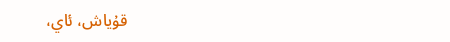قۇياش، ئاي،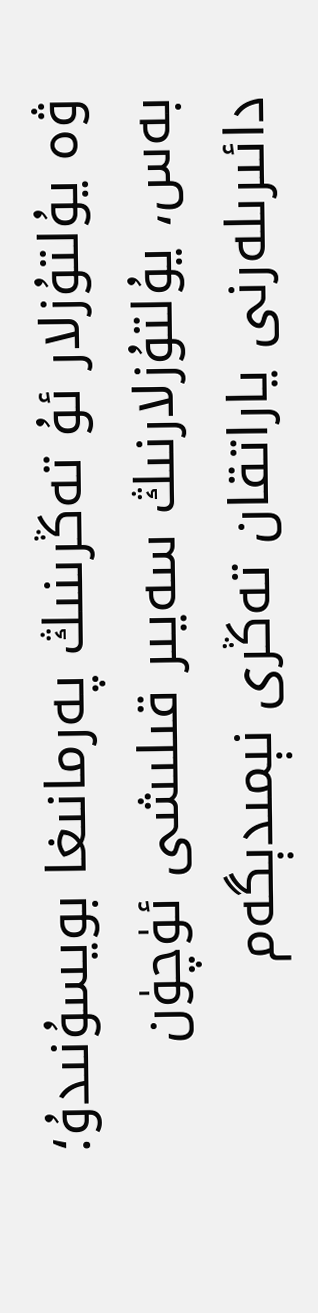ۋە يۇلتۇزلار ئۇ تەڭرىنىڭ پەرمانىغا بويسۇنىدۇ؛ بەس، يۇلتۇزلارنىڭ سەيىر قىلىشى ئۈچۈن دائىرىلەرنى ياراتقان تەڭرى نېمىدېگەم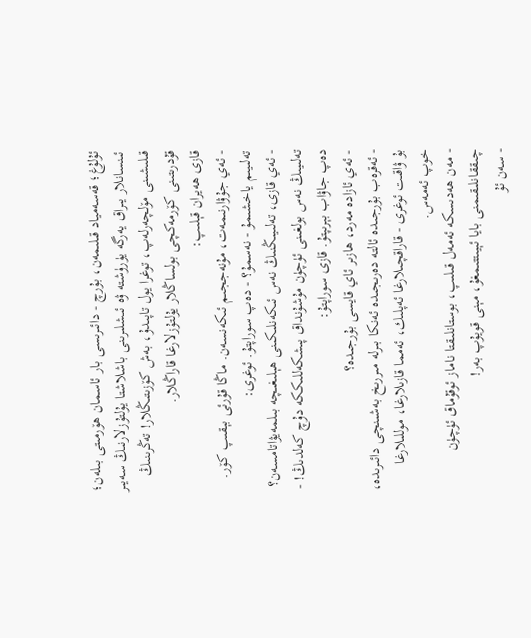ئۇلۇغ؛ قەسەمياد قىلىمەن، بۇرچ - دائىرىسى بار ئاسمان ھۆرمىتى بىلەن؛ ئىنسانلار يىراق يەرگە يۈرۈشتە ۋە ئىشلىرىنى باشلاشتا يۇلتۇزلارنىڭ سەيىر قىلىشىنى مۆلچەرلەپ، توغرا يول تاپىدۇ، بەش كۆزىتىڭلار! تەڭرىنىڭ قۇدرىتىنى كۆرمەكچى بولساڭلار يۇلتۇزلارغا قاراڭلار.
قازى ھەيران قېلىپ:
- ئەي جۇۋارنىمەت، مۇنەججىم ئىكەنسەن. ماڭا قۇرئى بېقىپ كۆر. تەلىيىم ياخشىمۇ - نەسمۇ؟ - دەپ سوراپتۇ. ئوغرى:
- ئەي قازى، تەلىيىڭنىڭ نەس ئىكەنلىكىنى ھېلىغىچە بىلمەيۋاتامسەن؟ تەلىيىڭ نەس بولغىنى ئۈچۈن مۇشۇنداق پىشكەللىككە دۇچ كەلدىڭ! - دەپ جاۋاب بېرىپتۇ. قازى سوراپتۇ:
- ئەي ئازادە مەرد، ھازىر ئاي قايسى بۇرجىدە؟
- ئەقرەب بۇرجىدە ئالتە دەرىجىدە ئەنكا بىرلە مىررىخ بەشىنچى دائىرىدە، بۇ ۋاقىت ئوغرى - قاراقچىلارغا ئەپلىك، ئەمما قازىلارغا، موللىلارغا خوپ ئەمەس.
- مەن ھەدىسكە ئەمەل قىلىپ، بوستانلىقتا ناماز ئوقۇماق ئۈچۈن چىققانلىقىمنى بايا ئېيىتتىمغۇ، مېنى قويۇپ بەر!
- سەن ئۇ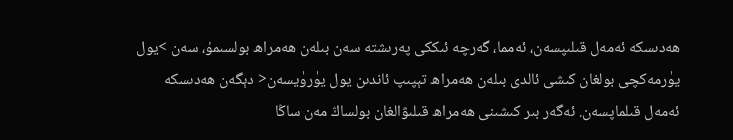ھەدىسكە ئەمەل قىلىپسەن، ئەمما، گەرچە ئىككى پەرىشتە سەن بىلەن ھەمراھ بولسىمۇ، سەن >يول يۈرمەكچى بولغان كىشى ئالدى بىلەن ھەمراھ تېپىپ ئاندىن يول يۈرۈيسەن< دېگەن ھەدىسكە ئەمەل قىلماپسەن. ئەگەر بىر كىشىنى ھەمراھ قىلىۋالغان بولساڭ مەن ساڭا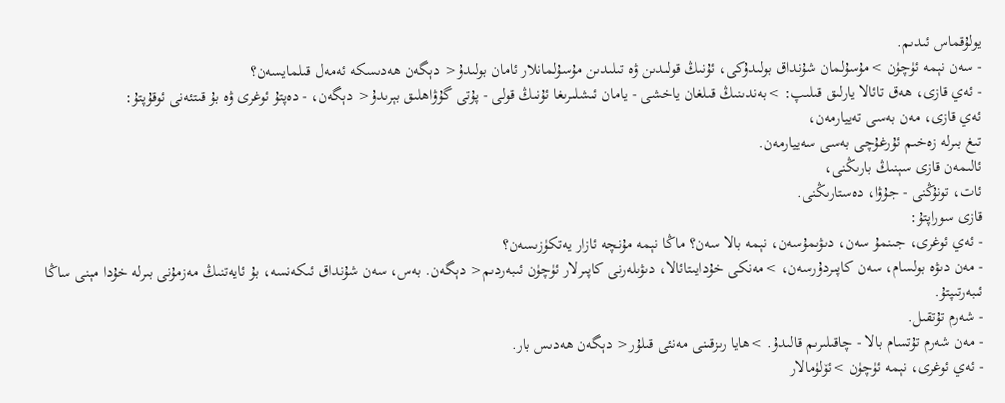يولۇقماس ئىدىم.
- سەن نېمە ئۈچۈن >مۇسۇلمان شۇنداق بولىدۇكى، ئۇنىڭ قولىدىن ۋە تىلىدىن مۇسۇلمانلار ئامان بولىدۇ< دېگەن ھەدىسكە ئەمەل قىلمايسەن؟
- ئەي قازى، ھەق تائالا يارلىق قىلىپ: >بەندىنىڭ قىلغان ياخشى - يامان ئىشلىرىغا ئۇنىڭ قولى - پۇتى گۇۋاھلىق بېرىدۇ< دېگەن، - دەپتۇ ئوغرى ۋە بۇ قىتئەنى ئوقۇپتۇ:
ئەي قازى، مەن بەسى تەييارمەن،
تىغ بىرلە زەخىم ئۇرغۇچى بەسى سەييارمەن.
ئالىمەن قازى سېنىڭ بارىڭنى،
ئات، تونۇڭنى - جۇۋا، دەستارىڭنى.
قازى سوراپتۇ:
- ئەي ئوغرى، جىنمۇ سەن، دىۋىمۇسەن، نېمە بالا سەن؟ ماڭا نېمە مۇنچە ئازار يەتكۈزىسەن؟
- مەن دىۋە بولسام، سەن كاپىردۇرسەن، >مەنكى خۇدايىتائالا، دىۋىلەرنى كاپىرلار ئۈچۈن ئىبەردىم< دېگەن. بەس، سەن شۇنداق ئىكەنسە، بۇ ئايەتنىڭ مەزمۇنى بىرلە خۇدا مېنى ساڭا ئىبەرتىپتۇ.
- شەرم تۇتقىل.
- مەن شەرم تۇتسام بالا - چاقىلىرىم قالىدۇ. >ھايا رىزقىنى مەنئى قىلۇر< دېگەن ھەدىس بار.
- ئەي ئوغرى، نېمە ئۈچۈن >ئۆلۈمالار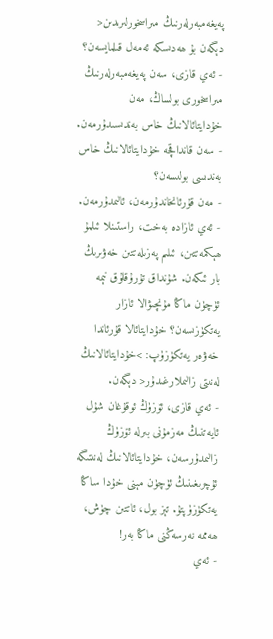پەيغەمبەرلەرنىڭ مىراسخورلىرىدىن< دېگەن بۇ ھەدىسكە ئەمەل قىلمايسەن؟
- ئەي قازى، سەن پەيغەمبەرلەرنىڭ مىراسخورى بولساڭ، مەن خۇدايتائالانىڭ خاس بەندىسىدۇرمەن.
- سەن قانداقچە خۇدايتائالانىڭ خاس بەندىسى بولىسەن؟
- مەن قۇرئانخاندۇرمەن، ئالىمدۇرمەن.
- ئەي ئازادە بەخت، راستىنلا ئىلمۇ ھېكمەتتىن، ئىلىم پەزىلەتتىن خەۋىرىڭ بار ئىكەن. شۇنداق تۇرۇقلۇق نېمە ئۈچۈن ماڭا مۇنچىۋالا ئازار يەتكۈزىسەن؟ خۇدايتائالا قۇرئاندا خەۋەر يەتكۈزۈپ: >خۇدايتائالانىڭ لەنىتى زالىملارغىدۇر< دېگەن.
- ئەي قازى، ئۆزۈڭ ئوقۇغان شۇل ئايەتنىڭ مەزمۇنى بىرلە ئۆزۈڭ زالىمدۇرسەن، خۇدايتائالانىڭ لەنىتىگە ئۇچرىغىنىڭ ئۈچۈن مېنى خۇدا ساڭا يەتكۈزۈپتۇ. تېز بول، ئاتتىن چۈش، ھەممە نەرسەڭنى ماڭا بەر!
- ئەي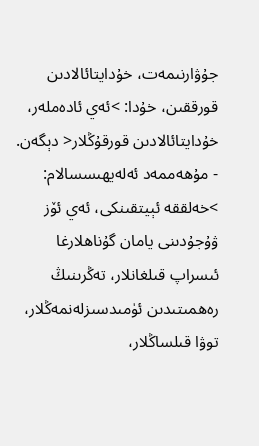جۇۋارنىمەت، خۇدايتائالادىن قورققىن، خۇدا: >ئەي ئادەملەر، خۇدايتائالادىن قورقۇڭلار< دېگەن.
- مۇھەممەد ئەلەيھىسسالام: >خەلققە ئېيتقىنكى، ئەي ئۆز ۋۇجۇدىنى يامان گۇناھلارغا ئىسراپ قىلغانلار، تەڭرىنىڭ رەھمىتىدىن ئۈمىدسىزلەنمەڭلار، توۋا قىلساڭلار،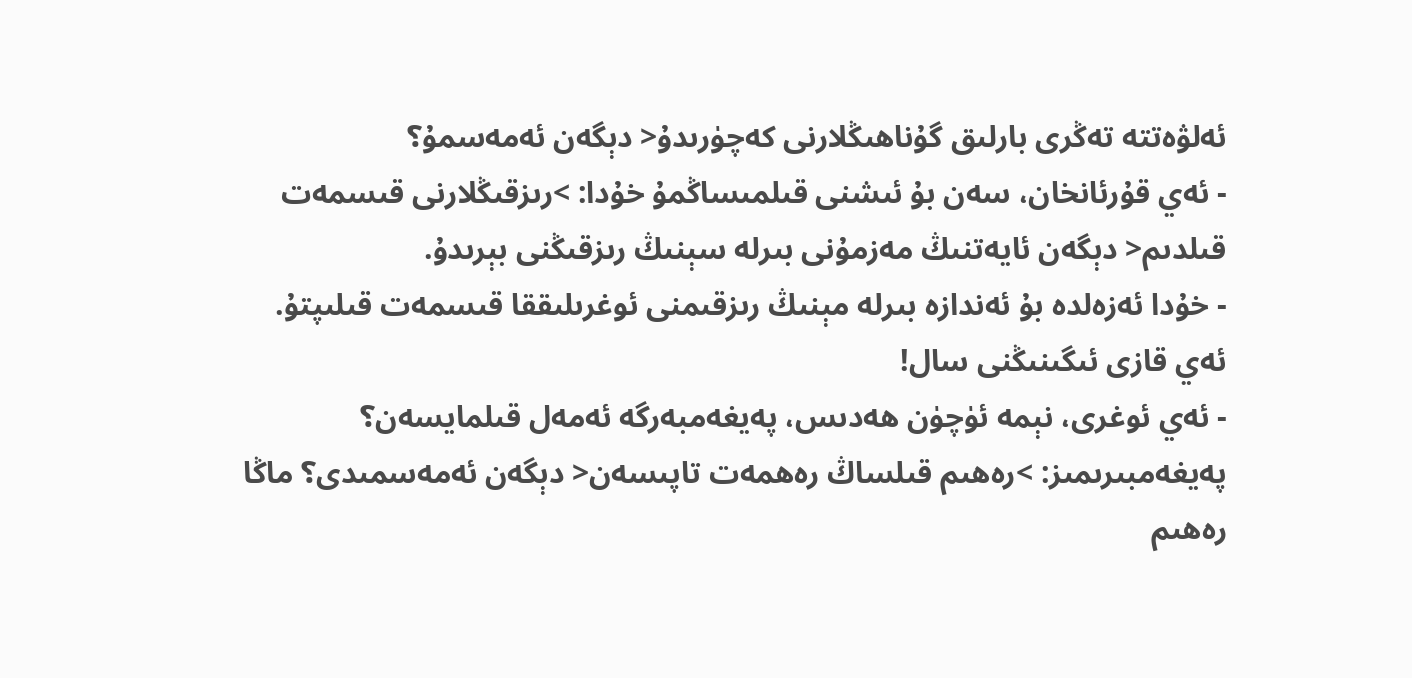ئەلۋەتتە تەڭرى بارلىق گۇناھىڭلارنى كەچۈرىدۇ< دېگەن ئەمەسمۇ؟
- ئەي قۇرئانخان، سەن بۇ ئىشنى قىلمىساڭمۇ خۇدا: >رىزقىڭلارنى قىسمەت قىلدىم< دېگەن ئايەتنىڭ مەزمۇنى بىرلە سېنىڭ رىزقىڭنى بېرىدۇ.
- خۇدا ئەزەلدە بۇ ئەندازە بىرلە مېنىڭ رىزقىمنى ئوغرىلىققا قىسمەت قىلىپتۇ. ئەي قازى ئىگىنىڭنى سال!
- ئەي ئوغرى، نېمە ئۈچۈن ھەدىس، پەيغەمبەرگە ئەمەل قىلمايسەن؟ پەيغەمبىرىمىز: >رەھىم قىلساڭ رەھمەت تاپىسەن< دېگەن ئەمەسمىدى؟ ماڭا رەھىم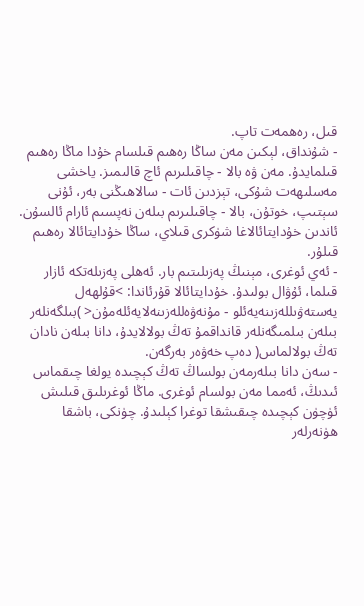قىل، رەھمەت تاپ.
- شۇنداق، لېكىن مەن ساڭا رەھىم قىلسام خۇدا ماڭا رەھىم قىلمايدۇ. مەن ۋە بالا - چاقىلىرىم ئاچ قالىمىز. ياخشى مەسلىھەت شۇكى، تېزدىن ئات - سالاھىڭنى بەر، ئۇنى سېتىپ، خوتۇن، بالا - چاقىلىرىم بىلەن نەپسىم ئارام ئالسۇن. ئاندىن خۇدايتائالاغا شۈكرى قىلاي، ساڭا خۇدايتائالا رەھىم قىلۇر.
- ئەي ئوغرى، مېنىڭ پەزىلىتىم بار. ئەھلى پەزىلەتكە ئازار قىلما، ئۇۋال بولىدۇ. خۇدايتائالا قۇرئاندا: >قۇلھەل يەستەۋىللەزىنەيەئلو - مۇنەۋەللەزىنەلايەئلەمۇن< )بىلگەنلەر بىلەن بىلمىگەنلەر قانداقمۇ تەڭ بولالايدۇ، دانا بىلەن نادان تەڭ بولالماس( دەپ خەۋەر بەرگەن.
- سەن دانا بىلەرمەن بولساڭ تەڭ كېچىدە يولغا چىقماس ئىدىڭ، ئەمما مەن بولسام ئوغرى. ماڭا ئوغرىلىق قىلىش ئۈچۈن كېچىدە چىقىشقا توغرا كېلىدۇ. چۈنكى، باشقا ھۈنەرلەر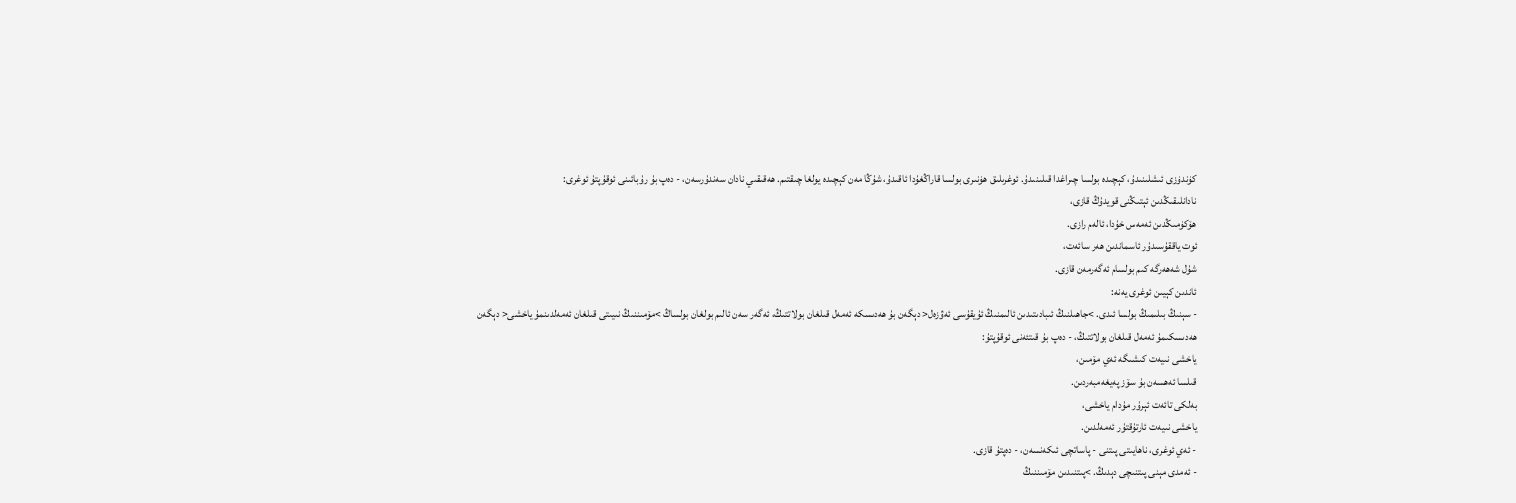كۈندۈزى ئىشلىنىدۇ، كېچىدە بولسا چىراغدا قىلىنىدۇ. ئوغرىلىق ھۈنىرى بولسا قاراڭغۇدا ئاقىدۇ، شۇڭا مەن كېچىدە يولغا چىقتىم. ھەقىقىي نادان سەندۇرسەن، - دەپ بۇ رۇبائىنى ئوقۇپتۇ ئوغرى:
نادانلىقىڭدىن ئېتىڭنى قويدۇڭ قازى،
ھۆكۈمىڭدىن ئەمەس خۇدا، ئالەم رازى.
ئوت ياققۇسىدۇر ئاسماندىن ھەر سائەت،
شۇل شەھەرگە كىم بولسام ئەگەرمەن قازى.
ئاندىن كېيىن ئوغرى يەنە:
- سېنىڭ بىلىمىڭ بولسا ئىدى. >جاھىلنىڭ ئىبادىتىدىن ئالىمنىڭ ئۇيقۇسى ئەۋزەل< دېگەن بۇ ھەدىسكە ئەمەل قىلغان بولاتتىڭ، ئەگەر سەن ئالىم بولغان بولساڭ >مۆمىننىڭ نىيىتى قىلغان ئەمەلدىنمۇ ياخشى< دېگەن ھەدىسكىمۇ ئەمەل قىلغان بولاتتىڭ، - دەپ بۇ قىتئەنى ئوقۇپتۇ:
ياخشى نىيەت كىشىگە ئەي مۆمىن،
قىلسا ئەھسەن بۇ سۆز پەيغەمبەردىن.
بەلكى تائەت ئېرۇر مۇدام ياخشى،
ياخشى نىيەت ئارتۇقتۇر ئەمەلدىن.
- ئەي ئوغرى، ناھايىتى پىتنى - پاساتچى ئىكەنسەن، - دەپتۇ قازى.
- ئەمدى مېنى پىتنىچى دېدىڭ. >پىتنىدىن مۆمىننىڭ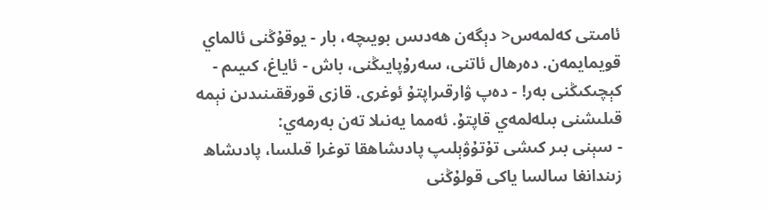ئامىتى كەلمەس< دېگەن ھەدىس بويىچە، بار - يوقۇڭنى ئالماي قويمايمەن. دەرھال ئاتنى، سەرۇپايىڭنى، باش - ئاياغ، كىيىم - كېچىكىڭنى بەر! - دەپ ۋارقىراپتۇ ئوغرى. قازى قورققىنىدىن نېمە قىلىشنى بىلەلمەي قاپتۇ. ئەمما يەنىلا تەن بەرمەي:
- سېنى بىر كىشى تۇتۇۋېلىپ پادىشاھقا توغرا قىلسا، پادىشاھ زىندانغا سالسا ياكى قولۇڭنى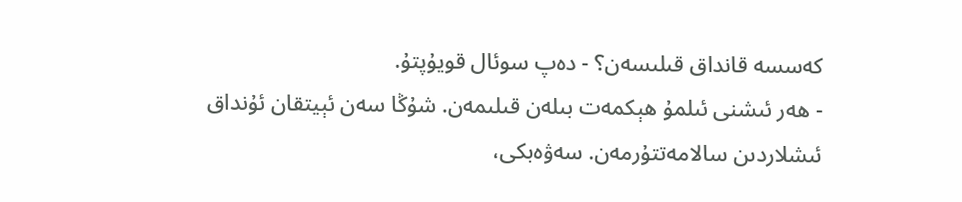كەسسە قانداق قىلىسەن؟ - دەپ سوئال قويۇپتۇ.
- ھەر ئىشنى ئىلمۇ ھېكمەت بىلەن قىلىمەن. شۇڭا سەن ئېيتقان ئۇنداق ئىشلاردىن سالامەتتۇرمەن. سەۋەبكى،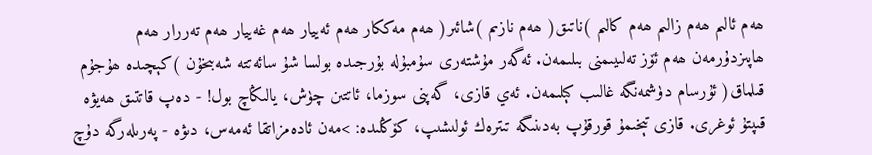ھەم ئالىم ھەم زالىم ھەم كالىم )ناتىق( ھەم نازىم )شائىر( ھەم مەككار ھەم ئەييار ھەم غەييار ھەم تەررار ھەم ھاپىزدۇرمەن ھەم ئۆز تەلىيىمنى بىلىمەن. ئەگەر مۇشتەرى سۇمبۇلە بۇرجىدە بولسا شۇ سائەتتە شەبىخۇن )كېچىدە ھۇجۇم قىلماق( ئۇرسام دۈشمەنگە غالىب كېلىمەن. ئەي قازى، گەپنى سوزما، ئاتتىن چۈش، يالىڭاچ بول! - دەپ قاتتىق ھەيۋە قىپتۇ ئوغرى. قازى تېخىمۇ قورقۇپ بەدىنىگە تىترەك ئولىشىپ، كۆڭلىدە: >مەن ئادەمزاتقا ئەمەس، دىۋە - پەرىلەرگە دۇچ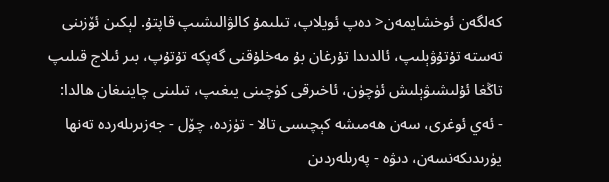كەلگەن ئوخشايمەن< دەپ ئويلاپ، تىلىمۇ كالۋالىشىپ قاپتۇ. لېكىن ئۆزىنى تەستە تۇتۇۋېلىپ، ئالدىدا تۇرغان بۇ مەخلۇقنى گەپكە تۇتۇپ، بىر ئىلاج قىلىپ تاڭغا ئۇلىشىۋېلىش ئۈچۈن، ئاخىرقى كۈچىنى يىغىپ، تىلىنى چاينىغان ھالدا:
- ئەي ئوغرى، سەن ھەمىشە كېچىسى تالا - تۈزدە، چۆل - جەزىرىلەردە تەنھا يۈرىدىكەنسەن، دىۋە - پەرىلەردىن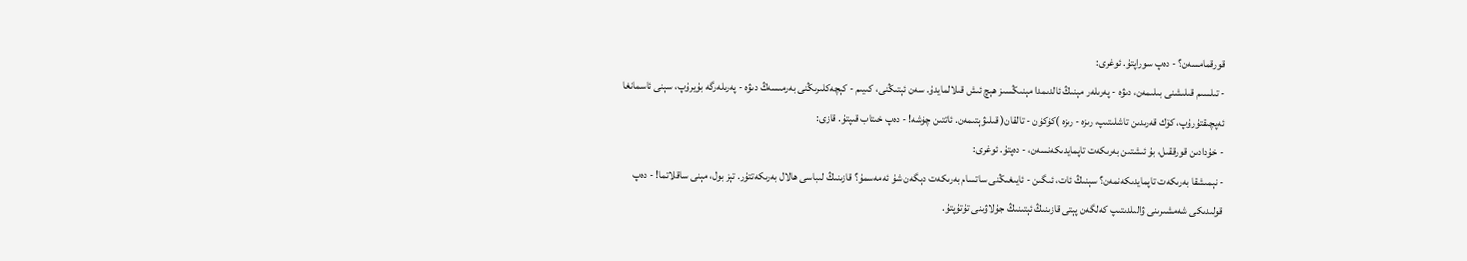قورقمامسەن؟ - دەپ سوراپتۇ. ئوغرى:
- تىلسىم قىلىشنى بىلىمەن، دىۋە - پەرىلەر مېنىڭ ئالدىمدا مېنىڭسىز ھېچ ئىش قىلالمايدۇ. سەن ئېتىڭنى، كىيىم - كېچەكلىرىڭنى بەرمىسەڭ دىۋە - پەرىلەرگە بۇيرۇپ، سېنى ئاسمانغا ئەپچىقتۇرۇپ، كۆك قەرىدىن تاشلىتىپ، رىزە - رىزە )كۈكۈن - تالقان( قىلىۋېتىمەن. ئاتتىن چۈشە! - دەپ خىتاب قىپتۇ. قازى:
- خۇدادىن قورققىل، بۇ ئىشتىن بەرىكەت تاپمايدىكەنسەن، - دەپتۇ. ئوغرى:
- نېمىشقا بەرىكەت تاپمايدىكەنمەن؟ سېنىڭ ئات، ئىگىن - ئايىغىڭنى ساتسام بەرىكەت دېگەن شۇ ئەمەسمۇ؟ قازىنىڭ لىباسى ھالال بەرىكەتتۇر. تېز بول، مېنى ساقلاتما! - دەپ قولىدىكى شەمشىرىنى ۋالىلدىتىپ كەلگەن پېتى قازىنىڭ ئېتىنىڭ جۇلاۋىنى تۇتۇپتۇ.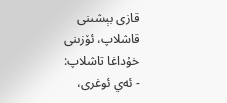قازى بېشىنى قاشلاپ، ئۆزىنى خۇداغا تاشلاپ:
- ئەي ئوغرى،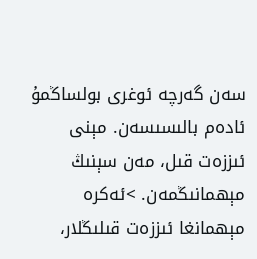سەن گەرچە ئوغرى بولساڭمۇ ئادەم بالىسىسەن. مېنى ئىززەت قىل، مەن سېنىڭ مېھمانىڭمەن. >ئەكرە مېھمانغا ئىززەت قىلىڭلار،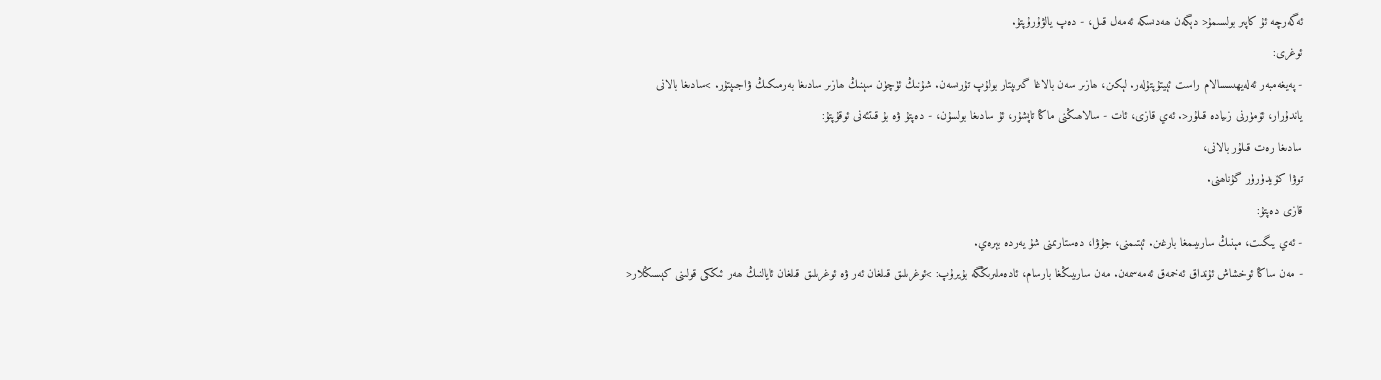ئەگەرچە ئۇ كاپىر بولسىمۇ< دېگەن ھەدىسكە ئەمەل قىل، - دەپ يالۋۇرۇپتۇ.
ئوغرى:
- پەيغەمبەر ئەلەيھىسسالام راست ئېيتۇپتۇلەر. لېكىن، ھازىر سەن بالاغا گىرىپتار بولۇپ تۇرىسەن. شۇنىڭ ئۈچۈن سېنىڭ ھازىر سادىغا بەرمىكىڭ ۋاجىپتۇر. >سادىغا بالانى ياندۇرار، ئۆمۈرنى زىيادە قىلۇر<. ئەي قازى، ئات - سالاھىڭنى ماڭا تاپشۇر، ئۇ سادىغا بولسۇن، - دەپتۇ ۋە بۇ قىتئەنى ئوقۇپتۇ:
سادىغا رەت قىلۇر بالانى،
توۋا كۆيدۈرۈر گۇناھنى.
قازى دەپتۇ:
- ئەي يىگىت، مېنىڭ سارىيىمغا بارغىن. ئېتىمنى، جۇۋا، دەستارىمنى شۇ يەردە بېرەي.
- مەن ساڭا ئوخشاش ئۇنداق ئەخمەق ئەمەسمەن. مەن سارىيىڭغا بارسام، ئادەملىرىڭگە بۇيرۇپ: >ئوغرىلىق قىلغان ئەر ۋە ئوغرىلىق قىلغان ئايالنىڭ ھەر ئىككى قولىنى كېسىڭلار<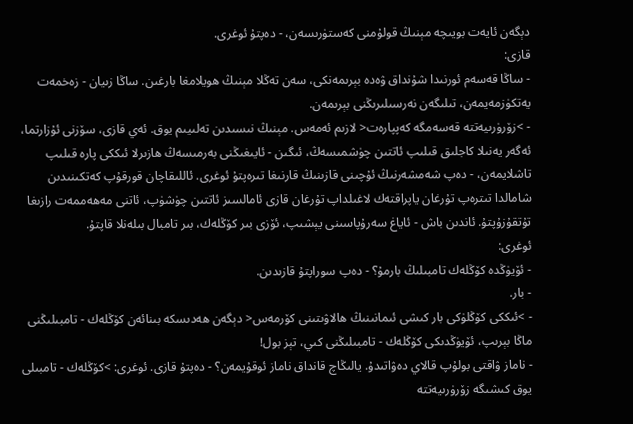دېگەن ئايەت بويىچە مېنىڭ قولۇمنى كەستۈرىسەن، - دەپتۇ ئوغرى.
قازى:
- ساڭا قەسەم ئورنىدا شۇنداق ۋەدە بېرىمەنكى، سەن تەڭلا مېنىڭ ھويلامغا بارغىن. ساڭا زىيان - زەخمەت يەتكۈزمەيمەن، تىلىگەن نەرسىلىرىڭنى بېرىمەن.
- >زۆرۈرىيەتتە قەسەمگە كەپپارەت< لازىم ئەمەس. مېنىڭ نىسىدىن تەلىيىم يوق. ئەي قازى، سۆزنى ئۇزارتما، ئەگەر يەنىلا كاجلىق قىلىپ ئاتتىن چۈشمىسەڭ، ئىگىن - ئايىغىڭنى بەرمىسەڭ ھازىرلا ئىككى پارە قىلىپ تاشلايمەن، - دەپ شەمشەرنىڭ ئۇچىنى قازىنىڭ قارنىغا تىرەپتۇ ئوغرى. ئاللىقاچان قورقۇپ كەتكىنىدىن شامالدا تىترەپ تۇرغان ياپراقتەك لاغىلداپ تۇرغان قازى ئامالسىز ئاتتىن چۈشۈپ، ئاتنى مەھەممەت رازىغا تۇتقۇزۇپتۇ. ئاندىن باش - ئاياغ سەرۇپاسىنى يېشىپ، ئۆزى بىر كۆڭلەك، بىر تامبال بىلەنلا قاپتۇ.
ئوغرى:
- ئۆيۈڭدە كۆڭلەك تامبىلىڭ بارمۇ؟ - دەپ سوراپتۇ قازىدىن.
- بار.
- >ئىككى كۆڭلۈكى بار كىشى ئىمانىنىڭ ھالاۋىتىنى كۆرمەس< دېگەن ھەدىسكە بىنائەن كۆڭلەك - تامبىلىڭنى ماڭا بېرىپ، ئۆيۈڭدىكى كۆڭلەك - تامبىلىڭنى كىي، تېز بول!
- ناماز ۋاقتى بولۇپ قالاي دەۋاتىدۇ. يالىڭاچ قانداق ناماز ئوقۇيمەن؟ - دەپتۇ قازى. ئوغرى: >كۆڭلەك - تامبىلى يوق كىشىگە زۆرۈرىيەتتە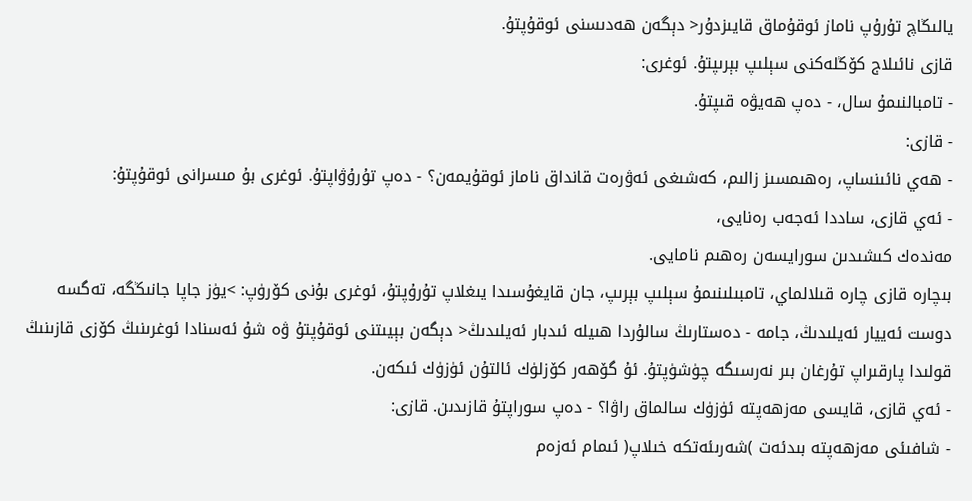يالىڭاچ تۇرۇپ ناماز ئوقۇماق قايىزدۇر< دېگەن ھەدىسنى ئوقۇپتۇ.
قازى نائىلاج كۆڭلەكنى سېلىپ بېرىپتۇ. ئوغرى:
- تامبالنىمۇ سال، - دەپ ھەيۋە قىپتۇ.
- قازى:
- ھەي نائىنساپ، رەھىمسىز زالىم، كەشىغى ئەۋرەت قانداق ناماز ئوقۇيمەن؟ - دەپ تۇرۇۋاپتۇ. ئوغرى بۇ مىسرانى ئوقۇپتۇ:
- ئەي قازى، ساددا ئەجەب رەنايى،
مەندەك كىشىدىن سورايسەن رەھىم نامايى.
بىچارە قازى چارە قىلالماي، تامبىلىنىمۇ سېلىپ بېرىپ، جان قايغۇسىدا يىغلاپ تۇرۇپتۇ، ئوغرى بۇنى كۆرۈپ: >يۈز جاپا جانىڭگە، تەگسە دوست ئەييار ئەيلىدىڭ، جامە - دەستارىڭ سالۇردا ھىيلە ئىدبار ئەيلىدىڭ< دېگەن بېيىتنى ئوقۇپتۇ ۋە شۇ ئەسنادا ئوغرىنىڭ كۆزى قازىنىڭ قولىدا پارقىراپ تۇرغان بىر نەرسىگە چۈشۈپتۇ. ئۇ گۆھەر كۆزلۈك ئالتۇن ئۈزۈك ئىكەن.
- ئەي قازى، قايسى مەزھەپتە ئۈزۈك سالماق راۋا؟ - دەپ سوراپتۇ قازىدىن. قازى:
- شافىئى مەزھەپتە بىدئەت )شەرىئەتكە خىلاپ( ئىمام ئەزەم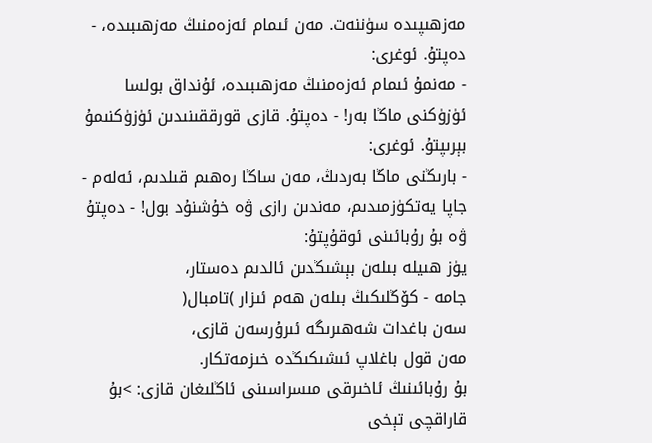مەزھىپىدە سۈننەت. مەن ئىمام ئەزەمنىڭ مەزھىبىدە، - دەپتۇ. ئوغرى:
- مەنمۇ ئىمام ئەزەمنىڭ مەزھىبىدە، ئۇنداق بولسا ئۈزۈكنى ماڭا بەر! - دەپتۇ. قازى قورققىنىدىن ئۈزۈكنىمۇ بېرىپتۇ. ئوغرى:
- بارىڭنى ماڭا بەردىڭ، مەن ساڭا رەھىم قىلدىم، ئەلەم - جاپا يەتكۈزمىدىم، مەندىن رازى ۋە خۇشنۇد بول! - دەپتۇ ۋە بۇ رۇبائىنى ئوقۇپتۇ:
يۈز ھىيلە بىلەن بېشىڭدىن ئالدىم دەستار،
جامە - كۆڭلىكىڭ بىلەن ھەم ئىزار )تامبال(
سەن باغدات شەھىرىگە ئىرۇرسەن قازى،
مەن قول باغلاپ ئىشىكىڭدە خىزمەتكار.
بۇ رۇبائىنىڭ ئاخىرقى مىسراسىنى ئاڭلىغان قازى: >بۇ قاراقچى تېخى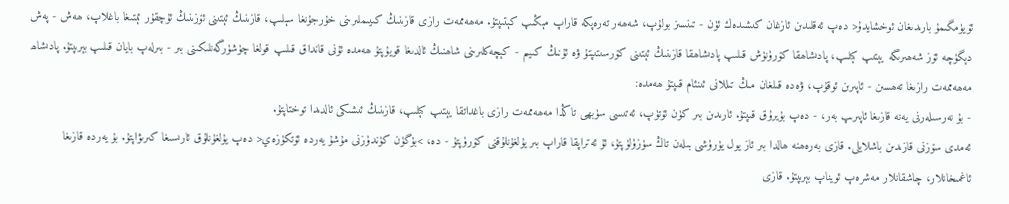ئۆيۈمگىمۇ بارىدىغان ئوخشايدۇ< دەپ ئەقلىدىن ئازغان كىشىدەك ئۈن - تىنسىز بولۇپ، شەھەر تەرەپكە قاراپ مېڭىپ كېتىپتۇ. مەھەممەت رازى قازىنىڭ كىيىملىرىنى خۇرجۇنغا سېلىپ، قازىنىڭ ئېتىنى ئۆزىنىڭ ئۇچقۇر ئېتىغا باغلاپ، ھەش - پەش دېگۈچە ئۆز شەھىرىگە يېتىپ كېلىپ، پادىشاھقا كۆرۈنۈش قىلىپ پادىشاھقا قازىنىڭ ئېتىنى كۆرسىتىپتۇ ۋە ئۇنىڭ كىيىم - كېچەكلىرىنى شاھنىڭ ئالدىغا قويۇپتۇ ھەمدە ئۇنى قانداق قىلىپ قولغا چۈشۈرگەنلىكىنى بىر - بىرلەپ بايان قىلىپ بېرىپتۇ. پادىشاھ مەھەممەت رازىغا تەھسىن - ئاپىرىن ئوقۇپ، ۋەدە قىلغان مىڭ تىللانى ئىنئام قىپتۇ ھەمدە:
- بۇ نەرسىلەرنى يەنە قازىغا ئاپىرىپ بەر، - دەپ بۇيرۇق قىپتۇ. ئارىدىن بىر كۈن ئۆتۈپ، ئەتىسى سۈبھى تاڭدا مەھەممەت رازى باغداتقا يېتىپ كېلىپ، قازىنىڭ ئىشىكى ئالدىدا توختاپتۇ.
ئەمدى سۆزنى قازىدىن باشلايلى. قازى بەرەھنە ھالدا بىر ئاز يول يۈرۈشى بىلەن تاڭ سۈزۈلۈپتۇ، ئۇ ئەتراپقا قاراپ بىر يۇلغۇنلۇقنى كۆرۈپتۇ - دە، >بۈگۈن كۈندۈزنى مۇشۇ يەردە ئۆتكۈزەي< دەپ يۇلغۇنلۇق ئارىسىغا كىرىۋاپتۇ. بۇ يەردە قازىغا ئاغمىخانلار، چاشقانلار مەشرەپ ئويناپ بېرىپتۇ. قازى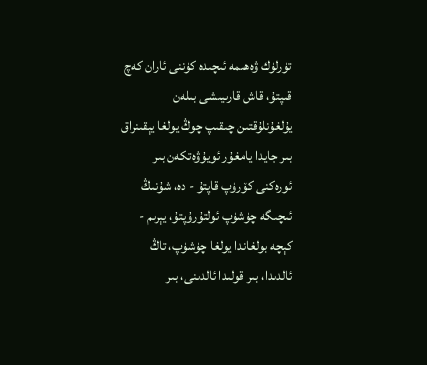تۈرلۈك ۋەھىمە ئىچىدە كۈننى ئاران كەچ قىپتۇ، قاش قارىيىشى بىلەن يۇلغۇنلۇقتىن چىقىپ چوڭ يولغا يېقىنراق بىر جايدا يامغۇر ئويۇۋەتكەن بىر ئورەكنى كۆرۈپ قاپتۇ - دە، شۇنىڭ ئىچىگە چۈشۈپ ئولتۇرۇپتۇ، يېرىم - كېچە بولغاندا يولغا چۈشۈپ، تاڭ ئالدىدا، بىر قولىدا ئالدىنى، بىر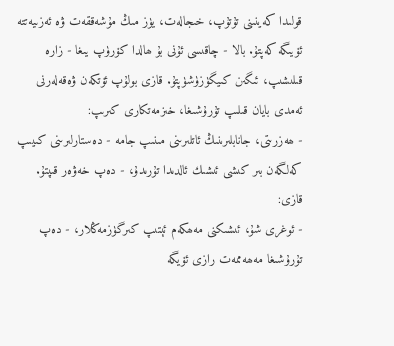قولىدا كەينىنى تۇتۇپ، خىجالەت، يۈز مىڭ مۇشەققەت ۋە ئەزىيەتتە ئۆيىگە كەپتۇ. بالا - چاقىسى ئۇنى بۇ ھالدا كۆرۈپ يىغا - زارە قىلىشىپ، ئىگىن كىيگۈزۈشۈپتۇ. قازى بولۇپ ئۆتكەن ۋەقەلەرنى ئەمدى بايان قىلىپ تۇرۇشىغا، خىزمەتكارى كىرىپ:
- ھەزرىتى، جانابلىرىنىڭ ئاتلىرىنى مىنىپ جامە - دەستارلىرىنى كىيىپ كەلگەن بىر كىشى ئىشىك ئالدىدا تۇرىدۇ، - دەپ خەۋەر قىپتۇ.
قازى:
- ئوغرى شۇ، ئىشىكنى مەھكەم ئېتىپ كىرگۈزمەڭلار، - دەپ تۇرۇشىغا مەھەممەت رازى ئۆيگە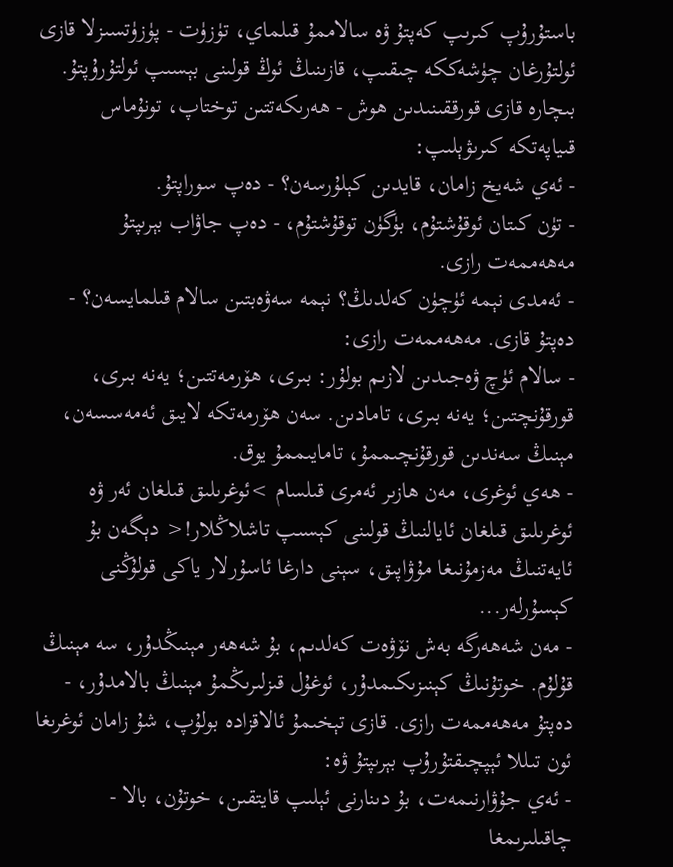باستۇرۇپ كىرىپ كەپتۇ ۋە سالاممۇ قىلماي، تۈزۈت - پۈزۈتسىزلا قازى ئولتۇرغان چۈشەككە چىقىپ، قازىنىڭ ئوڭ قولىنى بېسىپ ئولتۇرۇپتۇ. بىچارە قازى قورققىنىدىن ھوش - ھەرىكەتتىن توختاپ، تونۇماس قىياپەتكە كىرىۋېلىپ:
- ئەي شەيخ زامان، قايدىن كېلۇرسەن؟ - دەپ سوراپتۇ.
- تۈن كىتان ئوقۇشتۇم، بۈگۈن توقۇشتۇم، - دەپ جاۋاب بېرىپتۇ مەھەممەت رازى.
- ئەمدى نېمە ئۈچۈن كەلدىڭ؟ نېمە سەۋەبتىن سالام قىلمايسەن؟ - دەپتۇ قازى. مەھەممەت رازى:
- سالام ئۈچ ۋەجىدىن لازىم بولۇر: بىرى، ھۆرمەتتىن؛ يەنە بىرى، قورقۇنچتىن؛ يەنە بىرى، تامادىن. سەن ھۆرمەتكە لايىق ئەمەسسەن، مېنىڭ سەندىن قورقۇنچىممۇ، تامايىممۇ يوق.
- ھەي ئوغرى، مەن ھازىر ئەمرى قىلسام >ئوغرىلىق قىلغان ئەر ۋە ئوغرىلىق قىلغان ئايالنىڭ قولىنى كېسىپ تاشلاڭلار!< دېگەن بۇ ئايەتنىڭ مەزمۇنىغا مۇۋاپىق، سېنى دارغا ئاسۇرلار ياكى قولۇڭنى كېسۇرلەر...
- مەن شەھەرگە بەش نۆۋەت كەلدىم، بۇ شەھەر مېنىڭدۇر، سە مېنىڭ قۇلۇم. خوتۇنىڭ كېنىزىكىمدۇر، ئوغۇل قىزلىرىڭمۇ مېنىڭ بالامدۇر، - دەپتۇ مەھەممەت رازى. قازى تېخىمۇ ئالاقزادە بولۇپ، شۇ زامان ئوغرىغا ئون تىللا ئېپچىقتۇرۇپ بېرىپتۇ ۋە:
- ئەي جۇۋارنىمەت، بۇ دىنارنى ئېلىپ قايتقىن، خوتۇن، بالا - چاقىلىرىمغا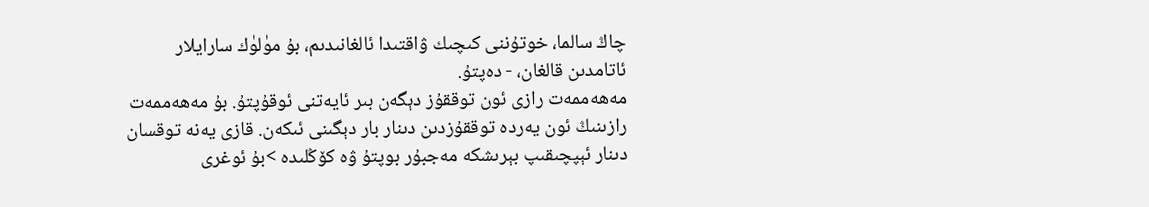چاڭ سالما، خوتۇننى كىچىك ۋاقتىدا ئالغانىدىم، بۇ مۈلۈك سارايلار ئاتامدىن قالغان، - دەپتۇ.
مەھەممەت رازى ئون توققۇز دېگەن بىر ئايەتنى ئوقۇپتۇ. بۇ مەھەممەت رازىنىڭ ئون يەردە توققۇزدىن دىنار بار دېگىنى ئىكەن. قازى يەنە توقسان دىنار ئېپچىقىپ بېرىشكە مەجبۇر بوپتۇ ۋە كۆڭلىدە >بۇ ئوغرى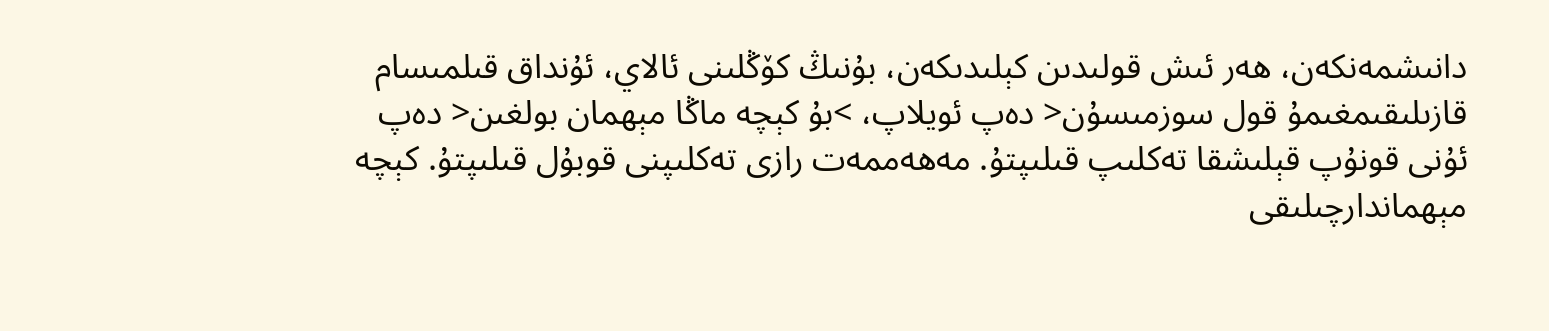دانىشمەنكەن، ھەر ئىش قولىدىن كېلىدىكەن، بۇنىڭ كۆڭلىنى ئالاي، ئۇنداق قىلمىسام قازىلىقىمغىمۇ قول سوزمىسۇن< دەپ ئويلاپ، >بۇ كېچە ماڭا مېھمان بولغىن< دەپ ئۇنى قونۇپ قېلىشقا تەكلىپ قىلىپتۇ. مەھەممەت رازى تەكلىپنى قوبۇل قىلىپتۇ. كېچە مېھماندارچىلىقى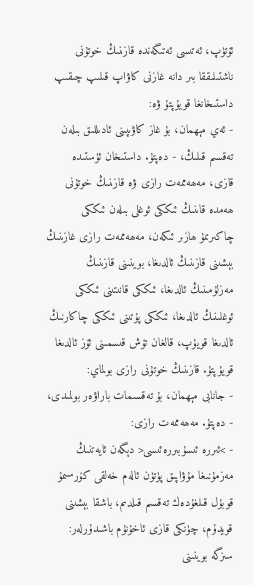ئۆتۈپ، ئەتىسى ئەتىگەندە قازىنىڭ خوتۇنى ناشتىلىققا بىر دانە غازنى كاۋاپ قىلىپ چىقىپ داستىخانغا قويۇپتۇ ۋە:
- ئەي مېھمان، بۇ غاز كاۋىپىنى ئادىللىق بىلەن تەقسىم قىلىڭ، - دەپتۇ. داستىخان ئۈستىدە قازى، مەھەممەت رازى ۋە قازىنىڭ خوتۇنى ھەمدە قاىنىڭ ئىككى ئوغلى بىلەن ئىككى چاكىرىمۇ ھازىر ئىكەن، مەھەممەت رازى غازىنىڭ بېشىنى قازىنىڭ ئالدىغا، بوينىنى قازىنىڭ مەزلۇمىنىڭ ئالدىغا، ئىككى قانىتىنى ئىككى ئوغلىنىڭ ئالدىغا، ئىككى پۇتىنى ئىككى چاكارنىڭ ئالدىغا قويۇپ، قالغان تۆش قىسمىنى ئۆز ئالدىغا قويۇپتۇ. قازىنىڭ خوتۇنى رازى بولماي:
- جانابى مېھمان، بۇ تەقسىمات باراۋەر بولمىدى، - دەپتۇ. مەھەممەت رازى:
- >ئىررە ئىسۇبىررەئىسى< دېگەن ئايەتنىڭ مەزمۇنىغا مۇۋاپىق پۈتۈن ئالەم خەلقى كۆرسىمۇ قوبۇل قىلغۇدەك تەقسىم قىلدىم، باشقا بېشىنى قويدۇم، چۈنكى قازى ئاخۇنۇم باشىدۇرلەر: سىزگە بوينىنى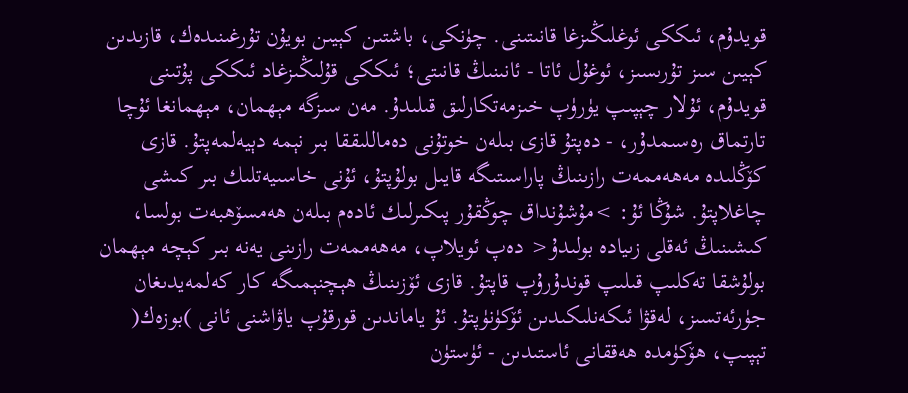قويدۇم، ئىككى ئوغلىڭىزغا قانىتىنى. چۈنكى، باشتىن كېيىن بويۇن تۇرغىنىدەك، قازىدىن كېيىن سىز تۇرىسىز، ئوغۇل ئاتا - ئانىنىڭ قانىتى؛ ئىككى قۇلىڭىزغاد ئىككى پۇتىنى قويدۇم، ئۇلار چېپىپ يۈرۈپ خىزمەتكارلىق قىلىدۇ. مەن سىزگە مېھمان، مېھمانغا ئۇچا تارتماق رەسىمدۇر، - دەپتۇ قازى بىلەن خوتۇنى دەماللىققا بىر نېمە دېيەلمەپتۇ. قازى كۆڭلىدە مەھەممەت رازىنىڭ پاراسىتىگە قايىل بولۇپتۇ، ئۇنى خاسىيەتلىك بىر كىشى چاغلاپتۇ. شۇڭا ئۇ: >مۇشۇنداق چوڭقۇر پىكىرلىك ئادەم بىلەن ھەمسۆھبەت بولسا، كىشىنىڭ ئەقلى زىيادە بولىدۇ< دەپ ئويلاپ، مەھەممەت رازىنى يەنە بىر كېچە مېھمان بولۇشقا تەكلىپ قىلىپ قوندۇرۇپ قاپتۇ. قازى ئۆزىنىڭ ھېچنېمىگە كار كەلمەيدىغان جۈرئەتسىز، لەقۋا ئىكەنلىكىدىن ئۆكۈنۈپتۇ. ئۇ ياماندىن قورقۇپ ياۋاشنى ئانى )بوزەك( تېپىپ، ھۆكۈمدە ھەققانى ئاستىدىن - ئۈستۈن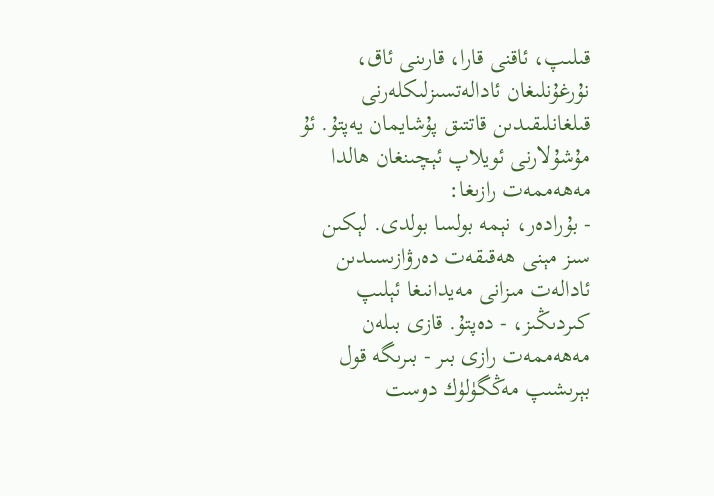قىلىپ، ئاقنى قارا، قارىنى ئاق، نۇرغۇنلىغان ئادالەتسىزلىكلەرنى قىلغانلىقىدىن قاتتىق پۇشايمان يەپتۇ. ئۇ مۇشۇلارنى ئويلاپ ئېچىنغان ھالدا مەھەممەت رازىغا:
- بۇرادەر، نېمە بولسا بولدى. لېكىن سىز مېنى ھەقىقەت دەرۋازىسىدىن ئادالەت مىزانى مەيدانىغا ئېلىپ كىردىڭىز، - دەپتۇ. قازى بىلەن مەھەممەت رازى بىر - بىرىگە قول بېرىشىپ مەڭگۈلۈك دوست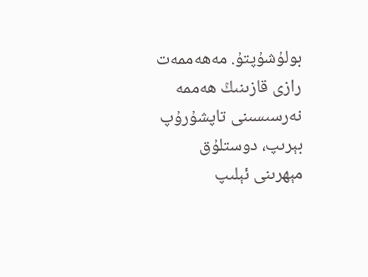بولۇشۇپتۇ. مەھەممەت رازى قازىنىڭ ھەممە نەرسىسىنى تاپشۇرۇپ بېرىپ، دوستلۇق مېھرىنى ئېلىپ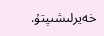خەيرلىشىپتۇ.